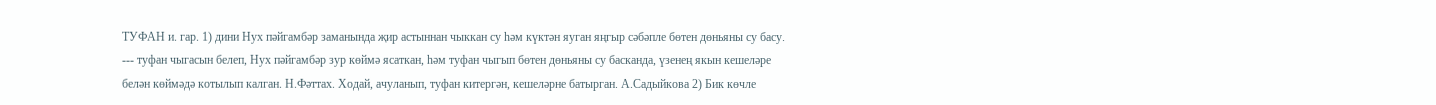ТУФАН и. гар. 1) дини Нух пәйгамбәр заманында җир астыннан чыккан су һәм күктән яуган яңгыр сәбәпле бөтен дөньяны су басу. --- туфан чыгасын белеп, Нух пәйгамбәр зур көймә ясаткан, һәм туфан чыгып бөтен дөньяны су басканда, үзенең якын кешеләре белән көймәдә котылып калган. Н.Фәттах. Ходай, ачуланып, туфан китергән, кешеләрне батырган. А.Садыйкова 2) Бик көчле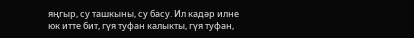яңгыр, су ташкыны, су басу. Ил кадәр илне юк итте бит, гүя туфан калыкты, гүя туфан,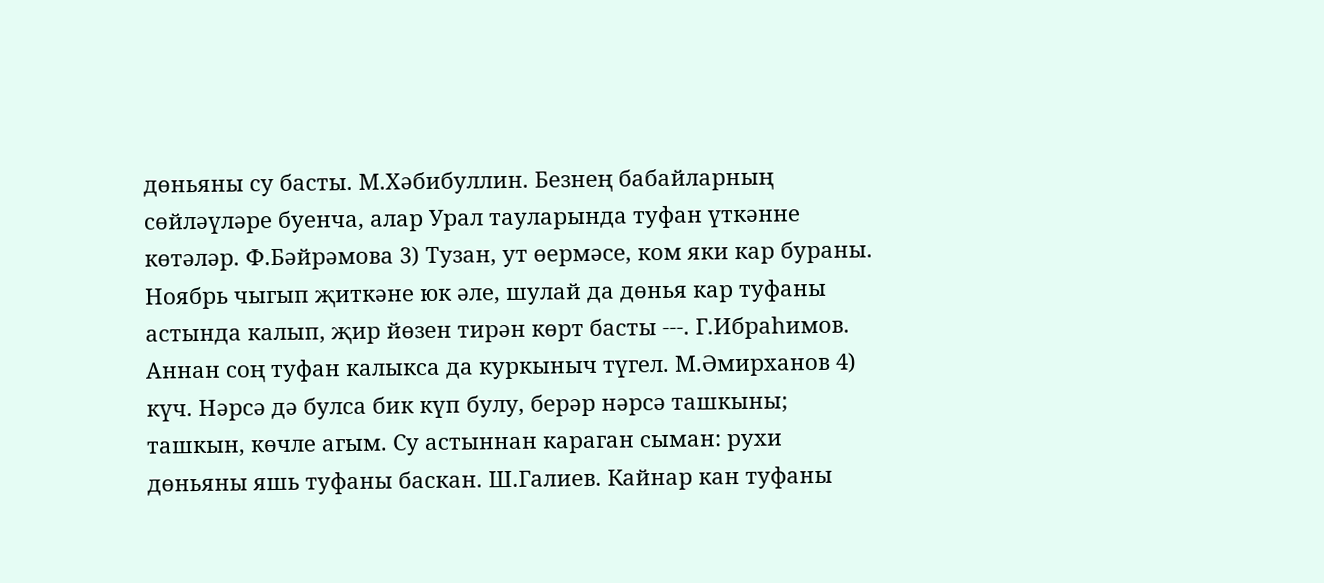дөньяны су басты. М.Хәбибуллин. Безнең бабайларның сөйләүләре буенча, алар Урал тауларында туфан үткәнне көтәләр. Ф.Бәйрәмова 3) Тузан, ут өермәсе, ком яки кар бураны. Ноябрь чыгып җиткәне юк әле, шулай да дөнья кар туфаны астында калып, җир йөзен тирән көрт басты ---. Г.Ибраһимов. Аннан соң туфан калыкса да куркыныч түгел. М.Әмирханов 4) күч. Нәрсә дә булса бик күп булу, берәр нәрсә ташкыны; ташкын, көчле агым. Су астыннан караган сыман: рухи дөньяны яшь туфаны баскан. Ш.Галиев. Кайнар кан туфаны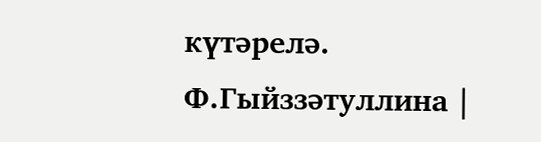күтәрелә. Ф.Гыйззәтуллина |